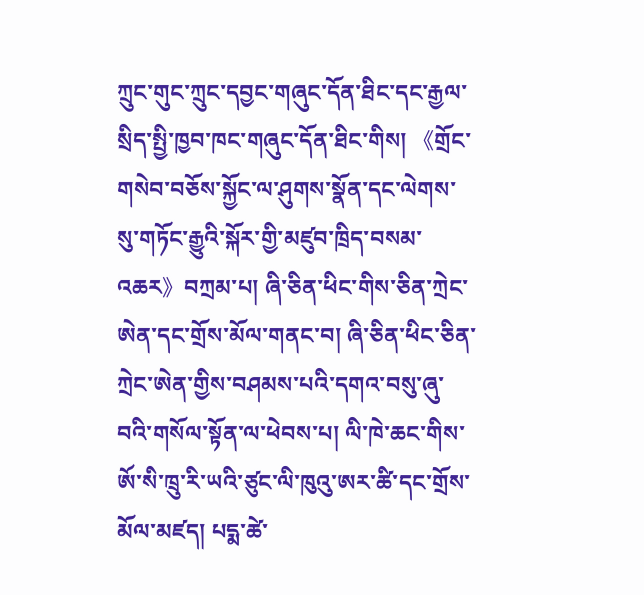ཀྲུང་གུང་ཀྲུང་དབྱང་གཞུང་དོན་ཐིང་དང་རྒྱལ་སྲིད་སྤྱི་ཁྱབ་ཁང་གཞུང་དོན་ཐིང་གིས། 《གྲོང་གསེབ་བཅོས་སྐྱོང་ལ་ཤུགས་སྣོན་དང་ལེགས་སུ་གཏོང་རྒྱུའི་སྐོར་གྱི་མཛུབ་ཁྲིད་བསམ་འཆར》བཀྲམ་པ། ཞི་ཅིན་ཕིང་གིས་ཅིན་ཀྲེང་ཨེན་དང་གྲོས་མོལ་གནང་བ། ཞི་ཅིན་ཕིང་ཅིན་ཀྲེང་ཨེན་གྱིས་བཤམས་པའི་དགའ་བསུ་ཞུ་བའི་གསོལ་སྟོན་ལ་ཕེབས་པ། ལི་ཁེ་ཆང་གིས་ཨོ་སི་ཁྲུ་རི་ཡའི་ཙུང་ལི་ཁུའུ་ཨར་ཚི་དང་གྲོས་མོལ་མཛད། པདྨ་ཚེ་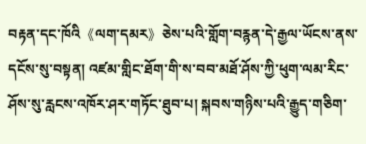བརྟན་དང་ཁོའི《ལག་དམར》ཅེས་པའི་གློག་བརྙན་དེ་རྒྱལ་ཡོངས་ནས་དངོས་སུ་བསྟན། འཛམ་གླིང་ཐོག་གི་ས་བབ་མཐོ་ཤོས་ཀྱི་ཕུག་ལམ་རིང་ཤོས་སུ་རླངས་འཁོར་ཤར་གཏོང་ཐུབ་པ། སྐབས་གཉིས་པའི་རྒྱུད་གཅིག་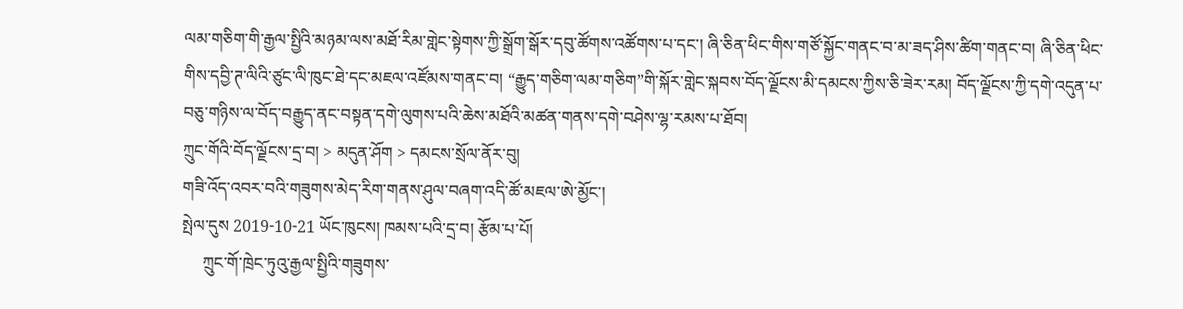ལམ་གཅིག་གི་རྒྱལ་སྤྱིའི་མཉམ་ལས་མཐོ་རིམ་གླེང་སྟེགས་ཀྱི་སྒྲོག་སྒོར་དབུ་ཚོགས་འཚོགས་པ་དང་། ཞི་ཅིན་ཕིང་གིས་གཙོ་སྐྱོང་གནང་བ་མ་ཟད་ཤིས་ཚིག་གནང་བ། ཞི་ཅིན་ཕིང་གིས་དབྱི་ཊ་ལིའི་ཙུང་ལི་ཁུང་ཐེ་དང་མཇལ་འཛོམས་གནང་བ། “རྒྱུད་གཅིག་ལམ་གཅིག”གི་སྐོར་གླེང་སྐབས་བོད་ལྗོངས་མི་དམངས་ཀྱིས་ཅི་ཟེར་རམ། བོད་ལྗོངས་ཀྱི་དགེ་འདུན་པ་བཅུ་གཉིས་ལ་བོད་བརྒྱུད་ནང་བསྟན་དགེ་ལུགས་པའི་ཆེས་མཐོའི་མཚན་གནས་དགེ་བཤེས་ལྷ་རམས་པ་ཐོབ།
ཀྲུང་གོའི་བོད་ལྗོངས་དྲ་བ། > མདུན་ཤོག > དམངས་སྲོལ་ནོར་བུ།
གཟི་འོད་འབར་བའི་གཟུགས་མེད་རིག་གནས་ཤུལ་བཞག་འདི་ཚོ་མཇལ་ཨེ་མྱོང་།
སྤེལ་དུས 2019-10-21 ཡོང་ཁུངས། ཁམས་པའི་དྲ་བ། རྩོམ་པ་པོ།
     ཀྲུང་གོ་ཁྲེང་ཏུའུ་རྒྱལ་སྤྱིའི་གཟུགས་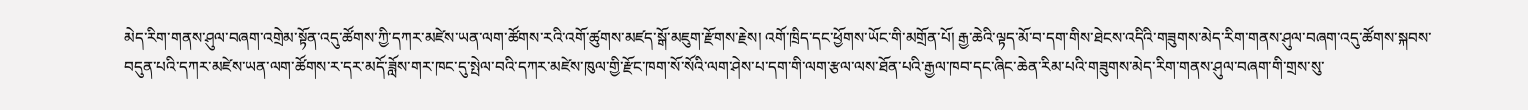མེད་རིག་གནས་ཤུལ་བཞག་འགྲེམ་སྟོན་འདུ་ཚོགས་ཀྱི་དཀར་མཛེས་ཡན་ལག་ཚོགས་རའི་འགོ་ཚུགས་མཛད་སྒོ་མཇུག་རྫོགས་རྗེས། འགོ་ཁྲིད་དང་ཕྱོགས་ཡོང་གི་མགྲོན་པོ། རྒྱ་ཆེའི་ལྟད་མོ་བ་དག་གིས་ཐེངས་འདིའི་གཟུགས་མེད་རིག་གནས་ཤུལ་བཞག་འདུ་ཚོགས་སྐབས་བདུན་པའི་དཀར་མཛེས་ཡན་ལག་ཚོགས་ར་དར་མདོ་ཟློས་གར་ཁང་དུ་སྤེལ་བའི་དཀར་མཛེས་ཁུལ་གྱི་རྫོང་ཁག་སོ་སོའི་ལག་ཤེས་པ་དག་གི་ལག་རྩལ་ལས་ཐོན་པའི་རྒྱལ་ཁབ་དང་ཞིང་ཆེན་རིམ་པའི་གཟུགས་མེད་རིག་གནས་ཤུལ་བཞག་གི་གྲས་སུ་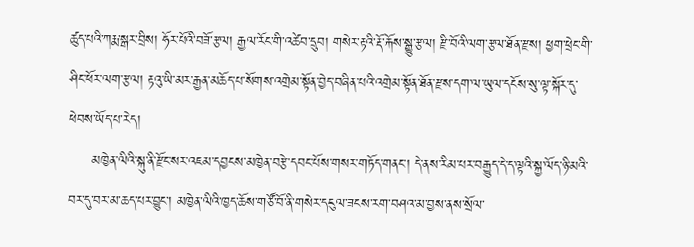ཚུད་པའི་ཀརྨ་སྒར་བྲིས། ཧོར་པོའི་བཟོ་རྩལ། རྒྱལ་རོང་གི་འཚེབ་དྲུབ། གསེར་རྟའི་རྡོ་རྐོས་སྒྱུ་རྩལ། རྫི་བོའི་ལག་རྩལ་ཐོན་རྫས། ཕྱག་ཕྲེང་གི་ཤིང་ཕོར་ལག་རྩལ། རྟའུ་ཡི་མར་རྒྱན་མཆོད་པ་སོགས་འགྲེམ་སྟོན་བྱེད་བཞིན་པའི་འགྲེམ་སྟོན་ཐོན་རྫས་དག་ལ་ཡུལ་དངོས་སུ་ལྟ་སྐོར་དུ་ཕེབས་ཡོད་པ་རེད།
     མཁྱེན་ལིའི་སྐུ་ནི་རྫོང་སར་འཇམ་དབྱངས་མཁྱེན་བརྩེ་དབང་པོས་གསར་གཏོད་གནང་། དེ་ནས་རིམ་པར་བརྒྱུད་དེ་ད་ལྟའི་སྐྱ་ལོད་ཉི་མའི་བར་དུ་བར་མ་ཆད་པར་བྱུང་། མཁྱེན་ལིའི་ཁྱད་ཆོས་གཙོ་བོ་ནི་གསེར་དངུལ་ཟངས་རག་བཤའ་མ་བྱས་ནས་སྲོལ་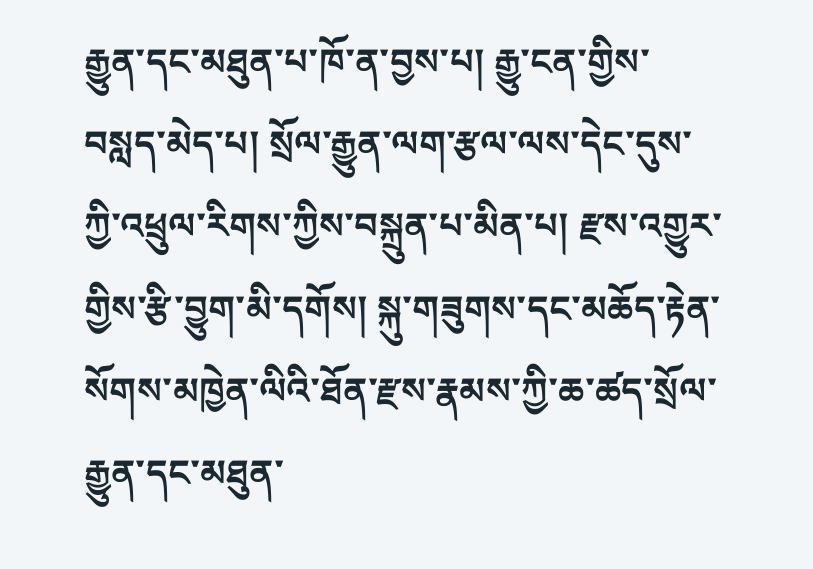རྒྱུན་དང་མཐུན་པ་ཁོ་ན་བྱས་པ། རྒྱུ་ངན་གྱིས་བསླད་མེད་པ། སྲོལ་རྒྱུན་ལག་རྩལ་ལས་དེང་དུས་ཀྱི་འཕྲུལ་རིགས་ཀྱིས་བསྐྲུན་པ་མིན་པ། རྫས་འགྱུར་གྱིས་རྩི་བྱུག་མི་དགོས། སྐུ་གཟུགས་དང་མཆོད་རྟེན་སོགས་མཁྱེན་ལིའི་ཐོན་རྫས་རྣམས་ཀྱི་ཆ་ཚད་སྲོལ་རྒྱུན་དང་མཐུན་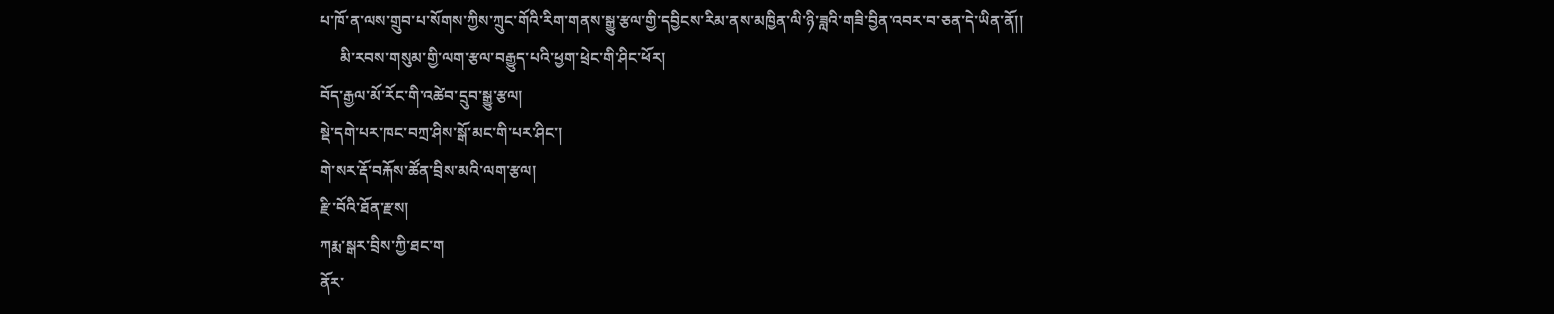པ་ཁོ་ན་ལས་གྲུབ་པ་སོགས་ཀྱིས་ཀྲུང་གོའི་རིག་གནས་སྒྱུ་རྩལ་གྱི་དབྱིངས་རིམ་ནས་མཁྱིན་ལི་ཉི་ཟླའི་གཟི་བྱིན་འབར་བ་ཅན་དེ་ཡིན་ནོ།།
     མི་རབས་གསུམ་གྱི་ལག་རྩལ་བརྒྱུད་པའི་ཕྱག་ཕྲེང་གི་ཤིང་ཕོར།
བོད་རྒྱལ་མོ་རོང་གི་འཚེབ་དྲུབ་སྒྱུ་རྩལ།
སྡེ་དགེ་པར་ཁང་བཀྲ་ཤིས་སྒོ་མང་གི་པར་ཤིང་།
གེ་སར་རྡོ་བརྐོས་ཚོན་བྲིས་མའི་ལག་རྩལ།
རྫི་བོའི་ཐོན་རྫས།
ཀརྨ་སྒར་བྲིས་ཀྱི་ཐང་ག
ནོར་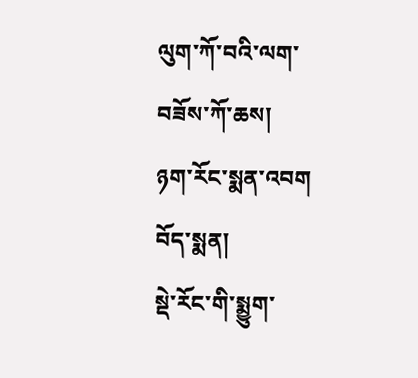ལུག་ཀོ་བའི་ལག་བཟོས་ཀོ་ཆས།
ཉག་རོང་སྨན་འབག
བོད་སྨན།
སྡེ་རོང་གི་སྨྱུག་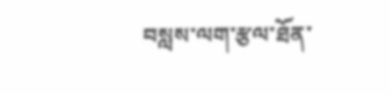བསླས་ལག་རྩལ་ཐོན་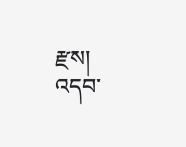རྫས།
འདབ་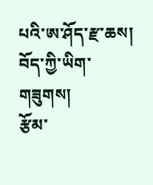པའི་ཨ་ཤོད་རྫ་ཆས།
བོད་ཀྱི་ཡིག་གཟུགས།
རྩོམ་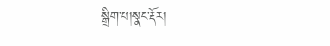སྒྲིག་པ།སྣང་རྡོར།